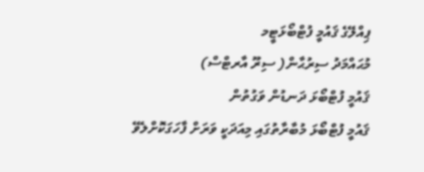ޕިއްލޭގެ ޤައުމީ ފުޓްބޯޅަޓީމ
މުޙައްމަދު ސިރުޙާން( ސިރޫ އާރޓްސް)
ޤައުމީ ފުޓްބޯޅަ ދަނޑުން ވަގުތުން
ޤައުމީ ފުޓްބޯޅަ މުބާރާތުގައި މިއަދަކީ ވަރަށް ފާހަގަކޮށްލެވޭ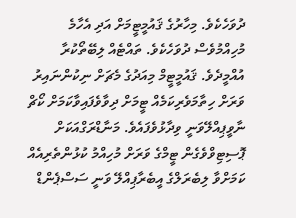ދުވަހެކެވެ. މިހާރުގެ ޤައުމީޓީމަށް އަދި އެހާމެ މުހިއްމުވެސް ދުވަހެކެވެ. ތައްޓެއް ލިބޭތޯކުރާ އުއްމީދެވެ. ޤައުމީޓީމް މިއަދުގެ މެޗަށް ނިކުންނައިރު ވަރަށް ހިތާމަވެރިކަމެއް ޓީމަށް ދިވާވެފައިވާކަމަށް ކޯޗް ނާވީޕިއްލޭވަނީ ވިދާޅުވެފައެވެ. މަނާޑްރަގްއަކަށް ޕޮސިޓިވްވެގެން ޓީމްގެ ވަރަށް މުހިއްމު ކުޅުންތެރިއެއް ކަމަށްވާ ލިބެރަލްގެ އީބެރާޕިއްލޭ ވަނީ ސަސްޕެންޑް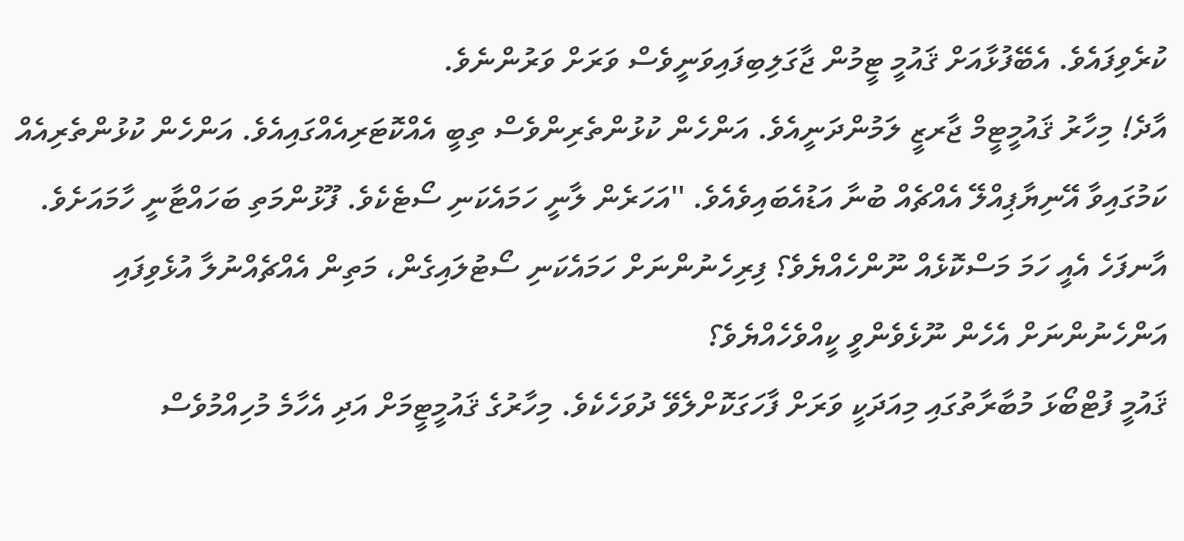ކުރެވިފައެވެ. އެބޭފުޅާއަށް ޤައުމީ ޓީމުން ޖާގަލިބިފައިވަނީވެސް ވަރަށް ވަރުންނެވެ.
އާދެ! މިހާރު ޤައުމީޓީމް ޖާރޒީ ލަމުންދަނީއެވެ. އަންހެން ކުޅުންތެރިންވެސް ތިބީ އެއްކޮޓަރިއެއްގައިއެވެ. އަންހެން ކުޅުންތެރިއެއް ކަމުގައިވާ އޭނިޔާޕިއްލޭ އެއްޗެއް ބުނާ އަޑުއެބައިވެއެވެ. ''އަހަރެން ލާނީ ހަމައެކަނި ސޯޓެކެވެ. ފޫޅުންމަތި ބަހައްޓާނީ ހާމައަށެވެ. އާނފަހެ އެއީ ހަމަ މަސްކޮޅެއް ނޫންހެއްޔެވެ؟ ފިރިހެނުންނަށް ހަމައެކަނި ސޯޓުލައިގެން، މަތިން އެއްޗެއްނުލާ އުޅެވިފައި އަންހެނުންނަށް އެހެން ނޫޅެވެންވީ ކީއްވެހެއްޔެވެ؟
ޤައުމީ ފުޓްބޯޅަ މުބާރާތުގައި މިއަދަކީ ވަރަށް ފާހަގަކޮށްލެވޭ ދުވަހެކެވެ. މިހާރުގެ ޤައުމީޓީމަށް އަދި އެހާމެ މުހިއްމުވެސް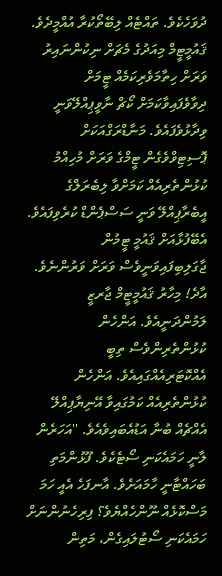ދުވަހެކެވެ. ތައްޓެއް ލިބޭތޯކުރާ އުއްމީދެވެ. ޤައުމީޓީމް މިއަދުގެ މެޗަށް ނިކުންނައިރު ވަރަށް ހިތާމަވެރިކަމެއް ޓީމަށް ދިވާވެފައިވާކަމަށް ކޯޗް ނާވީޕިއްލޭވަނީ ވިދާޅުވެފައެވެ. މަނާޑްރަގްއަކަށް ޕޮސިޓިވްވެގެން ޓީމްގެ ވަރަށް މުހިއްމު ކުޅުންތެރިއެއް ކަމަށްވާ ލިބެރަލްގެ އީބެރާޕިއްލޭ ވަނީ ސަސްޕެންޑް ކުރެވިފައެވެ. އެބޭފުޅާއަށް ޤައުމީ ޓީމުން ޖާގަލިބިފައިވަނީވެސް ވަރަށް ވަރުންނެވެ.
އާދެ! މިހާރު ޤައުމީޓީމް ޖާރޒީ ލަމުންދަނީއެވެ. އަންހެން ކުޅުންތެރިންވެސް ތިބީ އެއްކޮޓަރިއެއްގައިއެވެ. އަންހެން ކުޅުންތެރިއެއް ކަމުގައިވާ އޭނިޔާޕިއްލޭ އެއްޗެއް ބުނާ އަޑުއެބައިވެއެވެ. ''އަހަރެން ލާނީ ހަމައެކަނި ސޯޓެކެވެ. ފޫޅުންމަތި ބަހައްޓާނީ ހާމައަށެވެ. އާނފަހެ އެއީ ހަމަ މަސްކޮޅެއް ނޫންހެއްޔެވެ؟ ފިރިހެނުންނަށް ހަމައެކަނި ސޯޓުލައިގެން، މަތިން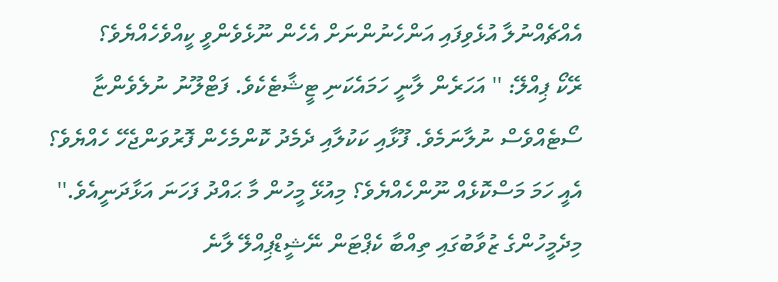އެއްޗެއްނުލާ އުޅެވިފައި އަންހެނުންނަށް އެހެން ނޫޅެވެންވީ ކީއްވެހެއްޔެވެ؟
ރޭކޯ ޕިއްލޭ: '' އަހަރެން ލާނީ ހަމައެކަނި ޓީޝާޓެކެވެ. ފަޓްލޫނު ނުލެވެންޏާ ސޯޓެއްވެސް ނުލާނަމެވެ. ފޫޅާއި ކަކުލާއި ދެމެދު ކޮންމެހެން ފޮރުވަންޖެހޭ ހެއްޔެވެ؟ އެއީ ހަމަ މަސްކޮޅެއް ނޫންހެއްޔެވެ؟ މިއުޅޭ މީހުން މާ ޙައްދު ފަހަނަ އަޅާދަނީއެވެ.''
މިދެމީހުންގެ ޒުވާބުގައި ތިއްބާ ކެޕްޓަން ނޭޝީޑްޕިއްލޭ ލާނެ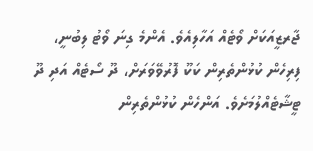ޖާރޒީއަކަށް ވޯޓެއް އަހާލިއެވެ. އެންމެ ގިނަ ވޯޓު ލިބުނީ، ފިރިހެން ކުޅުންތެރިން ކަކޫ ފޮރުވޭވަރަށް، ދޫ ސޯޓެއް އަދި ދޫ ޓީޝާޓެއްލުމަށެވެ. އަންހެން ކުޅުންތެރިން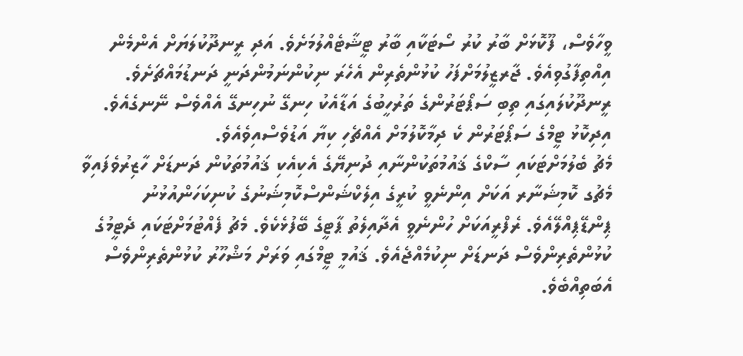ވީހާވެސް، ފޫކޮޅަށް ބާރު ކުރު ސޯޓަކާއި ބާރު ޓީޝާޓެއްލުމަށެވެ. އަދި ރީނދޫކުލަޔަށް އެންމެން އިއްތިފާގުވިއެވެ. ޖާރޒީލުމަށްފަހު ކުޅުންތެރިން އެހެރަ ނިކުންނަމުންދަނީ ދަނޑުމައްޗަށެވެ. ރީނދޫކުލައިގައި ތިބި ސަޕޯޓަރުންގެ ތަރުހީބުގެ އަޑާއެކު ހިނގޭ ނުހިނގޭ އެއްވެސް ނޭނގެއެވެ. އިދިކޮޅު ޓީމްގެ ސަޕޯޓަރުން ކެ ދިމާކޮލުމަށް އެއްޗެހި ކިޔާ އަޑުވެސްއިވެއެވެ.
މެޗު ބެލުމަށްޓަކައި ސާކްގެ ޤައުމުތަކުންނާއި ދުނިޔޭގެ އެކިއެކި ޤައުމުތަކުން ދަނޑަށް ހާޒިރުވެފައިވާ މެޗުގ ކޮމިޝަނާރ އަކަށް އިންނެވީ ކުރީގެ އިލެކްޝަންސްކޮމިޝަނުގެ ކުނިކަހަންއުޅުނު ޕިންޑޭޕިއްލޭއެވެ. ރެފްރީއަކަށް ހުންނެވީ އެދާއިލެތު ޕާޓީގެ ބޭފުޅެކެވެ. މެޗު ފެއްޓުމަށްޓަކައި ދެޓީމުގެ ކުޅުންތެރިންވެސް ދަނޑަށް ނިކުމެއްޖެއެވެ. ޤައުމީ ޓީމްގައި ވަރަށް މަޝްހޫރު ކުޅުންތެރިންވެސް އެބަތިއްބެވެ.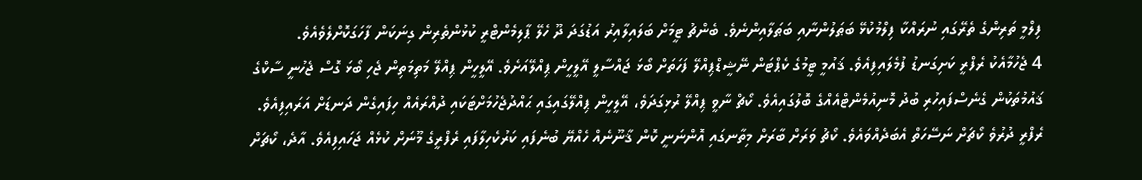ފިލްމީ ތަރިންގެ ތެރޭގައި ނުރައްކާ ފިލްމުކުޅޭ ބަޠަލުންނާއި ބަޠަލާއިންނެވެ. ބެންޗު ޓީމަށް ބަލައިލާއިރު އަޑުގަދަ ދޫ ހެލޭ ޕާލިމެންޓްރީ ކުޅުންތެރިން ގިނަކަން ފާހަގަކޮށްލެވެއެވެ.
4 ޖެހުމާއެކު ރެފްރީ ކަށިގަނޑު ފުމެލައިފިއެވެ. ޤައުމީ ޓީމުގެ ކެޕްޓަން ނޭޝީޑްޕިއްލޭ ފަހަތަށް ބޯޅަ ޖައްސާލީ އޭލީހީން ޕިއްލޭއަށެވެ. އޭލީހީން ޕިއްލޭ މަތިމަތިން ޖެހި ބޯޅަ ގޮސް ޖެހުނީ ސާކްގެ ޤައުމުތަކުން ގެނެސްފައިހުރި ބުދު މޮނިއުމެންޓްއެއްގެ ބޮލުގައިއެވެ. ކޯޗް ނާވީ ޕިއްލޭ ރުޅިގަދަވެ، އޭލީހީން ޕިއްލޭގައިގައި ޙައްދުޖެހުމަށްޓަކައި ދުއްރައެއް ހިފައިގެން ދަނޑަށް އަރައިފިއެވެ. ރެފްރީ ދުރުވެ ކޯޗަށް ނަސޭހަތް އެބަދެއްވައެވެ. ކޯޗު ވަރަށް ބާރަށް މިތާނގައި އޮންނަނީ ކޮން ޤާނޫނެއް ހެއްޔޭ ބުނެފައި ކަރުކެހިލާފައި ރެފްރީގެ މޫނަށް ކުޅެއް ޖަހައިފިއެވެ. އާދެ، ކޯޗަށް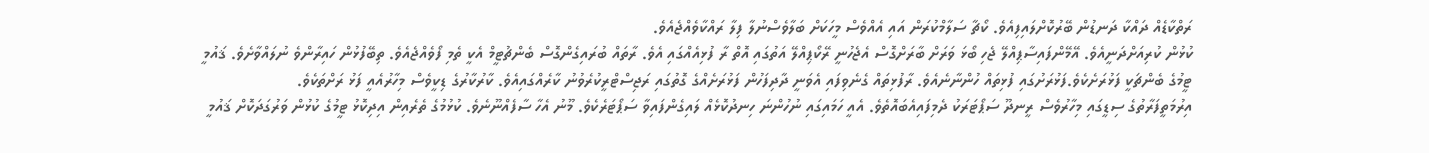ރަތްކާޑެއް ދައްކާ ދަނޑުން ބޭރުކޮށްލައިފިއެވެ. ކޯޗާ ސަލާމްކުރަން އައި އެއްވެސް މީހަކަށް ބަލާވެސްނުލާ ފިލާ ރައްކާވެއްޖެއެވެ.
ކުޅުން ކުރިއަށްދަނީއެވެ. އޭމޭންފައިސާޕިއްލޭ ޖެހި ބޯޅަ ވަރަށް ބާރަށްގޮސް އެޖެހުނީ ރޭކޯޕިއްލޭ އަތުގައި އޮތް ރާ ފުޅިއެއްގައި އެވެ. ރާތައް ބުރައިގެންގޮސް ބެންޗުޓީމް އެކީ ތެމި ފޯވެއްޖެއެވެ. ތިބޭފުޅުން ހައިރާންވެ ނުލައްވާށެވެ. ޤައުމީ ޓީމުގެ ބެންޗަކީ ފަޅުރަށެކެވެ.ފަޅުރަށުގައި ފުޅިތައް ހުންނާނެއެވެ. ރާފުޅިތައް ގެނެވިފައި އެވަނީ ދާދިފަހުން ފަޅުރަށެއްގެ ގޮތުގައި ރަޖިސްޓްރީކުރެވުނު ކާރެއްގައިއެވެ. ކާރުކާރުގެ ޑިކީވެސް މިހާރުއެއީ ފަޅު ރަށްތަކެވެ.
އިރުމަތީފަރާތުގެ ސިޑީގައި މިހާރުވެސް ރީނދޫ ސަޕޯޓަރަކު ދެމިފައިއެބައޮތެވެ. އެއީ ހަމައިގައި ނުހުންނަ ހިނދުކޮޅެއް ލައިގެންފައިވާ ސަޕޯޓަރެކެވެ. މޫނު އެހާ ސާފެއްނޫނެވެ. ކުޅުމުގެ ތެރެއިން އިދިކޮޅު ޓީމުގެ ކުޅުން ވަރުގަދަކޮށް ޤައުމީ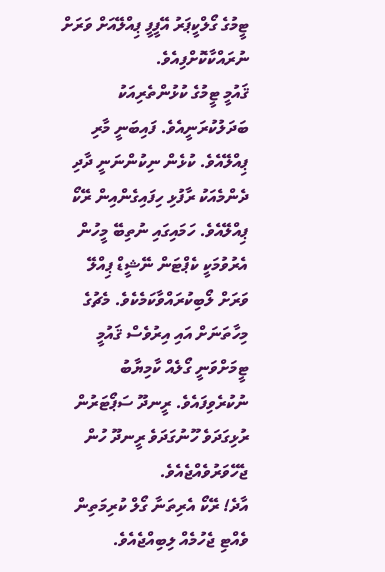ޓީމުގެ ގޯލްކީޕަރު އޭފީފީ ޕިއްލޭއަށް ވަރަށް ނުރައްކާކޮށްފިއެވެ.
ޤައުމީ ޓީމުގެ ކުޅުންތެރިއަކު ބަދަލުކުރަނީއެވެ. ފައިބަނީ މާރި ޕިއްލޭއެވެ. ކުޅެން ނިކުންނަނީ ދާދި ދެންމެއަކު ރާފުޅި ހިފައިގެންއިން ރޭކޯ ޕިއްލޭއެވެ. ހަމައިގައި ނުތިބޭ މީހުން އެރުވުމަކީ ކެޕްޓަން ނޭޝީޑް ޕިއްލޭ ވަރަށް ލޯބިކުރައްވާކަމެކެވެ. މެޗުގެ މިހާތަނަށް އައި އިރުވެސް ޤައުމީ ޓީމަށްވަނީ ގޯލެއް ކާމިޔާބު ނުކުރެވިފައެވެ. ރީނދޫ ސަޕޯޓަރުން ރުޅިގަދަވެ ހޫނުގަދަވެ ރީނދޫ ހުން ޖެހޭވަރުވެއްޖެއެވެ.
އާދެ! ރޭކޯ އެރިތަނާ ގޯލް ކުރިމަތިން ވެއްޓި ޖެހުމެއް ލިބިއްޖެއެވެ.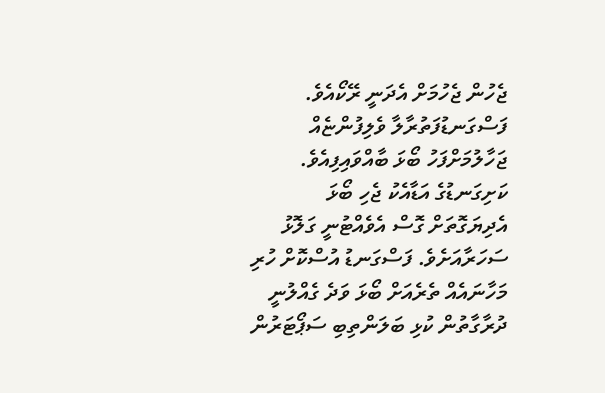ޖެހުން ޖެހުމަށް އެދަނީ ރޭކޯއެވެ. ފަސްގަނޑުފަތުރާލާ ވެލިފުންޏެއް ޖަހާލުމަށްފަހު ބޯޅަ ބާއްވައިފިއެވެ. ކަށިގަނޑުގެ އަޑާއެކު ޖެހި ބޯޅަ އެދިޔަގޮތަށް ގޮސް އެވެއްޓުނީ ގަލޮޅު ސަހަރާއަށެވެ. ފަސްގަނޑު އުސްކޮށް ހުރި މަހާނައެއް ތެރެއަށް ބޯޅަ ވަދެ ގެއްލުނީ ދުރާގާތުން ކުޅި ބަލަންތިބި ސަޕޯޓަރުން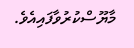މާޔޫސްކުރުވާފައިއެވެ.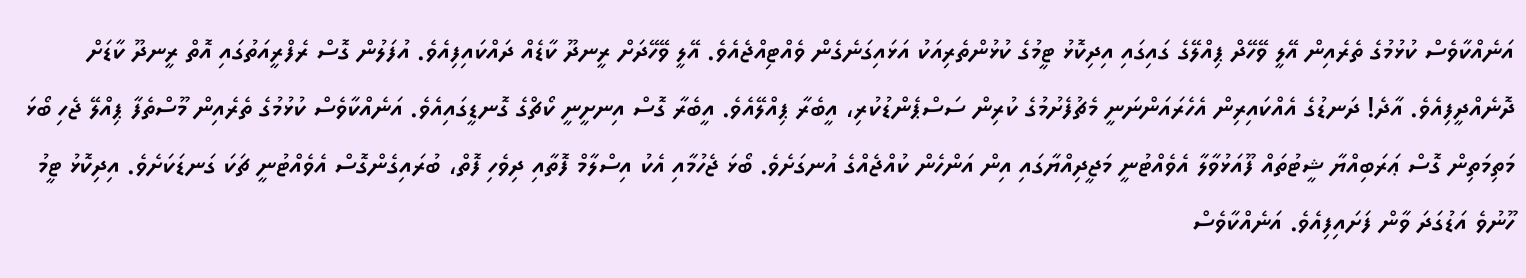އަނެއްކާވެސް ކުޅުމުގެ ތެރެއިން އޭލީ ވޭހޭދް ޕިއްލޭގެ ގައިގައި އިދިކޮޅު ޓީމުގެ ކުޅުންތެރިއަކު އަޅައިގަނެގެން ވެއްޓިއްޖެއެވެ. އޭލީ ވޭހޭދަށް ރީނދޫ ކާޑެއް ދައްކައިފިއެވެ. އުފަލުން ގޮސް ރެފްރީއަތުގައި އޮތް ރީނދޫ ކާޑަށް ދޮނެއްދީފިއެވެ. އާދެ! ދަނޑުގެ އެއްކައިރިން އެހެރައަންނަނީ މެޗުފެށުމުގެ ކުރިން ސަސްޕެންޑުކުރި، އީބެރާ ޕިއްލޭއެވެ. އީބެރާ ގޮސް އިނށީނީ ކޯޗްގެ ގޮނޑީގައިއެވެ. އަނެއްކާވެސް ކުޅުމުގެ ތެރެއިން މޫސްތެފާ ޕިއްލޭ ޖެހި ބޯޅަ މަތިމަތިން ގޮސް ޢަރަބިއްޔާ ޝީޓުތައް ފޫއަޅުވާލާ އެވެއްޓުނީ މަޖީދިއްޔާގައި އިން އަންހެން ކުއްޖެއްގެ އުނގަށެވެ. ބޯޅަ ޖެހުމާއި އެކު އިސްލާމް ފޮތާއި ދިވެހި ފޮތް، ބުރައިގެންގޮސް އެވެއްޓުނީ ޗަކަ ގަނޑަކަށެވެ. އިދިކޮޅު ޓީމު ހޫނުވެ އަޑުގަދަ ވާން ފަށައިފިއެވެ. އަނެއްކާވެސް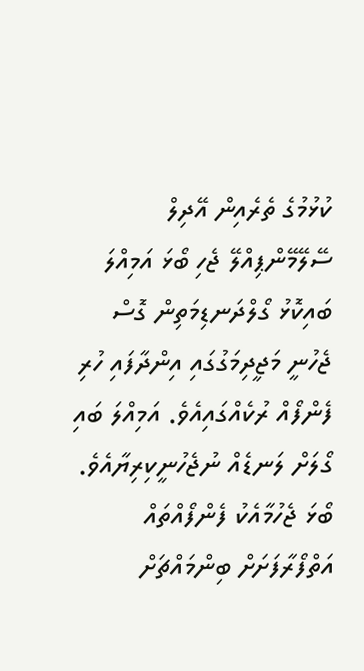ކުޅުމުގެ ތެރެއިން އޭދިލް ސޭލޭމޭންޕިއްލޭ ޖެހި ބޯޅަ އަމިއްލަ ބައިކޮޅު ގޯލްދަނޑިމަތިން ގޮސް ޖެހުނީ މަޖީދިމަގުގައި އިންދާފައި ހުރި ފެންފޯއް ރުކެއްގައިއެވެ. އަމިއްލަ ބައި ގޯލަށް ލަނޑެއް ނުޖެހުނީކިރިޔާއެވެ. ބޯޅަ ޖެހުމާއެކު ފެންފޯއްތައް އަތްފޯރާފަށަށް ބިންމައްޗަށް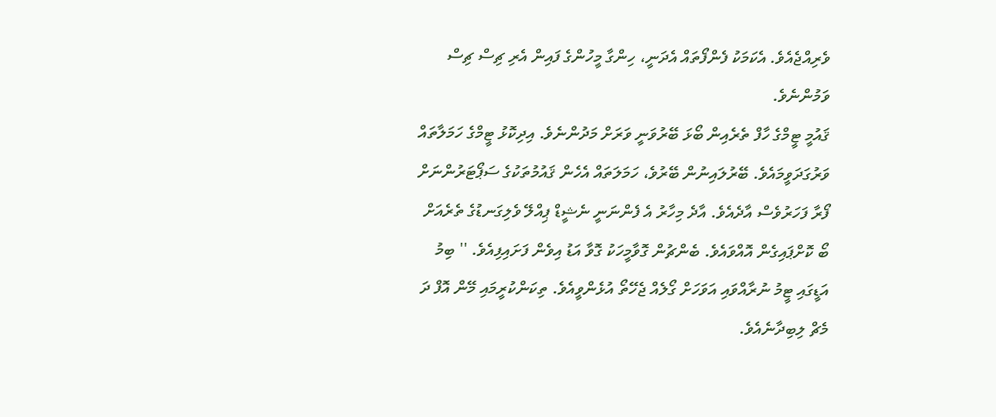ވެރިއްޖެއެވެ. އެކަމަކު ފެންފޯތައް އެދަނީ، ހިންގާ މީހުންގެ ފައިން އެރި ޗިސް ޗިސް ވަމުންނެވެ.
ޤައުމީ ޓީމްގެ ހާފް ތެރެއިން ބޯޅަ ބޭރުވަނީ ވަރަށް މަދުންނެވެ. އިދިކޮޅު ޓީމްގެ ހަމަލާތައް ވަރުގަދަވީމައެވެ. ބޭރުލައިނުން ބޭރުވެ، ހަމަލަތައް އެހެން ޤައުމުތަކުގެ ސަޕޯޓަރުންނަށް ފޯރާ ފަހަރުވެސް އާދެއެވެ. އާދެ މިހާރު އެ ފެންނަނީ ނެޝީޑް ޕިއްލޭ ވެލިގަނޑުގެ ތެރެއަށް ބޯ ކޮށްޕައިގެން އޮއްވައެވެ. ބެންޗުން ގޮވާމީހަކު ގޮވާ އަޑު އިވެން ފަށައިފިއެވެ. '' ބިމު އަޑީގައި ޓީމު ނުރާއްވައި އަވަހަށް ގޯލެއް ޖެހޭތޯ އުޅެންވީއެވެ. ތިކަންކުރީމައި މޭން އޮފް ދަ މެޗް ލިބިދާނެއެވެ.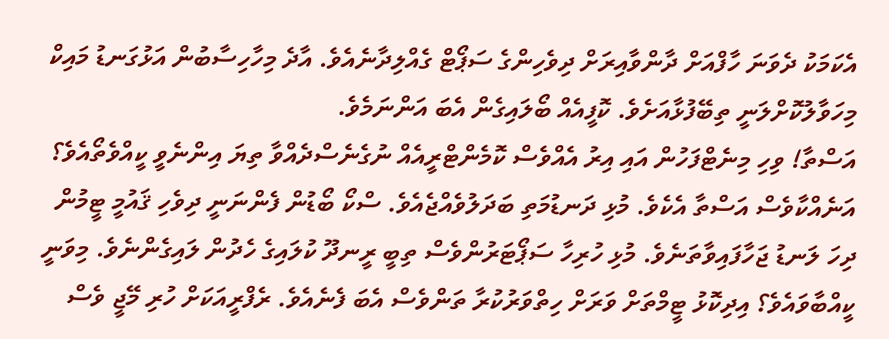އެކަމަކު ދެވަނަ ހާފްއަށް ދާންވާއިރަށް ދިވެހިންގެ ސަޕޯޓް ގެއްލިދާނެއެވެ. އާދެ މިހާހިސާބުން އަޅުގަނޑު މައިކް މިހަވާލުކޮށްލަނީ ތިބޭފުޅާއަށެވެ. ކޮފީއެއް ބޯލައިގެން އެބަ އަންނަމެވެ.
އަސްތާ! ވިހި މިނެޓްފަހުން އައި އިރު އެއްވެސް ކޮމެންޓްރީއެއް ނުގެނެސްދެއްވާ ތިޔަ އިންނެވީ ކީއްވެތޯއެވެ؟ އަނެއްކާވެސް އަސްތާ އެކެވެ. މުޅި ދަނޑުމަތި ބަދަލުވެއްޖެއެވެ. ސްކޯ ބޯޑުން ފެންނަނީ ދިވެހި ޤައުމީ ޓީމުން ދިހަ ލަނޑު ޖަހާފައިވާތަނެވެ. މުޅި ހުރިހާ ސަޕޯޓަރުންވެސް ތިބީ ރީނދޫ ކުލައިގެ ހެދުން ލައިގެންނެވެ. މިވަނީ ކީއްބާވައެވެ؟ އިދިކޮޅު ޓީމްތަށް ވަރަށް ހިތްވަރުކުރާ ތަންވެސް އެބަ ފެނެއެވެ. ރެފްރީއަކަށް ހުރި މޭޖީ ވެސް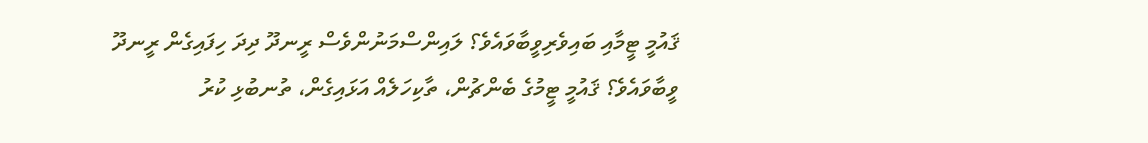ޤައުމީ ޓީމާއި ބައިވެރިވީބާވައެވެ؟ ލައިންސްމަނުންވެސް ރީނދޫ ދިދަ ހިފައިގެން ރީނދޫ ވީބާވައެވެ؟ ޤައުމީ ޓީމުގެ ބެންޗުން، ތާކިހަލެއް އަޅައިގެން، ތުނބުޅި ކުރު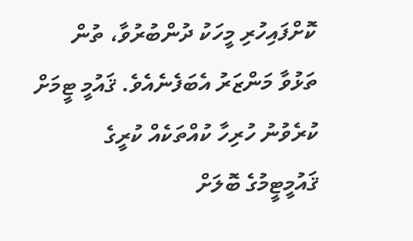ކޮށްފައިހުރި މީހަކު ދުންބުރުވާ، ތުން ތަޅުވާ މަންޒަރު އެބަފެނެއެވެ. ޤައުމީ ޓީމަށް ކުރެވުނު ހުރިހާ ކުއްތަކެއް ކުރީގެ ޤައުމީޓީމުގެ ބޮލަށް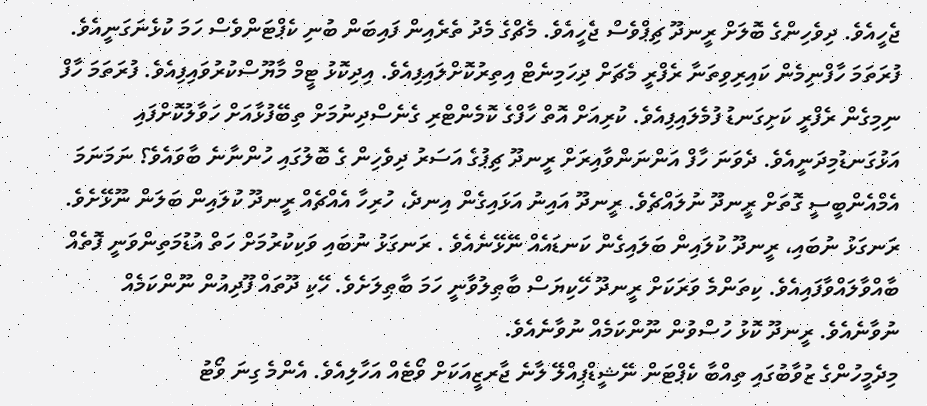ޖެހީއެވެ. ދިވެހިންގެ ބޮލަށް ރީނދޫ ޗިޕްވެސް ޖެހީއެވެ. މެޗްގެ މެދު ތެރެއިން ފައިބަން ބުނި ކެޕްޓަންވެސް ހަމަ ކުޅެނަގަނީއެވެ. ފުރަތަމަ ހާފްނިމެން ކައިރިވިތަނާ ރެފްރީ މެޗަށް ދިހަމިނެޓް އިތިރުކޮށްލައިފިއެވެ. އިދިކޮޅު ޓީމް މާޔޫސްކުރުވައިފިއެވެ. ފުރަތަމަ ހާފް ނިމިގެން ރެފްރީ ކަށިގަނޑު ފުމެލައިފިއެވެ. ކުރިއަށް އޮތް ހާފްގެ ކޮމެންޓްރި ގެނެސްދިނުމަށް ތިބޭފުޅާއަށް ހަވާލުކޮށްފައި އަޅުގަނޑުމިދަނީއެވެ. ދެވަނަ ހާފް އަންނަންވާއިރަށް ރީނދޫ ޗިޕުގެ އަސަރު ދިވެހިން ގެ ބޮލުގައި ހުންނާނެ ބާވައެވެ؟ ނަމަނަމަ އެމްއެންބީސީ ގޮތަށް ރީނދޫ ނުލައްޗެވެ. ރީނދޫ އައިނު އަޅައިގެން އިނދެ، ހުރިހާ އެއްޗެއް ރީނދޫ ކުލައިން ބަލަން ނޫޅޭށެވެ. ރަނގަޅު ނުބައި، ރީނދޫ ކުލައިން ބަލައިގެން ކަނޑައެއް ނޭޅޭނެއެވެ . ރަނގަޅު ނުބައި ވަކިކުރުމަށް ހަތް އުޑުމަތިންވަނީ ފޮތެއް ބާއްވާލައްވާފައިއެވެ. ކިތަންމެ ވަރަކަށް ރީނދޫ ހޭކިޔަސް ބާޠިލުވާނީ ހަމަ ބާޠިލަށެވެ. ހޭކި ދޫތައް ފޫދިއުން ނޫންކަމެއް ނުވާނެއެވެ. ރީނދޫ ކޮޅު ހުސްވުން ނޫންކަމެއް ނުވާނެއެވެ.
މިދެމީހުންގެ ޒުވާބުގައި ތިއްބާ ކެޕްޓަން ނޭޝީޑްޕިއްލޭ ލާނެ ޖާރޒީއަކަށް ވޯޓެއް އަހާލިއެވެ. އެންމެ ގިނަ ވޯޓު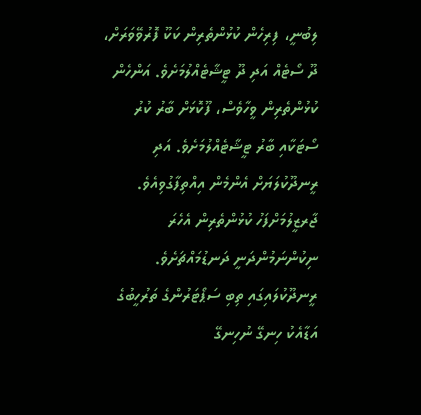ލިބުނީ، ފިރިހެން ކުޅުންތެރިން ކަކޫ ފޮރުވޭވަރަށް، ދޫ ސޯޓެއް އަދި ދޫ ޓީޝާޓެއްލުމަށެވެ. އަންހެން ކުޅުންތެރިން ވީހާވެސް، ފޫކޮޅަށް ބާރު ކުރު ސޯޓަކާއި ބާރު ޓީޝާޓެއްލުމަށެވެ. އަދި ރީނދޫކުލަޔަށް އެންމެން އިއްތިފާގުވިއެވެ. ޖާރޒީލުމަށްފަހު ކުޅުންތެރިން އެހެރަ ނިކުންނަމުންދަނީ ދަނޑުމައްޗަށެވެ. ރީނދޫކުލައިގައި ތިބި ސަޕޯޓަރުންގެ ތަރުހީބުގެ އަޑާއެކު ހިނގޭ ނުހިނގޭ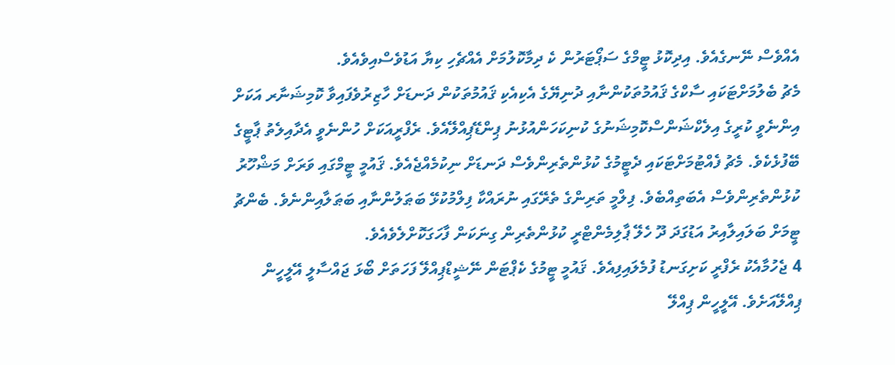އެއްވެސް ނޭނގެއެވެ. އިދިކޮޅު ޓީމްގެ ސަޕޯޓަރުން ކެ ދިމާކޮލުމަށް އެއްޗެހި ކިޔާ އަޑުވެސްއިވެއެވެ.
މެޗު ބެލުމަށްޓަކައި ސާކްގެ ޤައުމުތަކުންނާއި ދުނިޔޭގެ އެކިއެކި ޤައުމުތަކުން ދަނޑަށް ހާޒިރުވެފައިވާ ކޮމިޝަނާރ އަކަށް އިންނެވީ ކުރީގެ އިލެކްޝަންސްކޮމިޝަނުގެ ކުނިކަހަންއުޅުނު ޕިންޑޭޕިއްލޭއެވެ. ރެފްރީއަކަށް ހުންނެވީ އެދާއިލެތު ޕާޓީގެ ބޭފުޅެކެވެ. މެޗު ފެއްޓުމަށްޓަކައި ދެޓީމުގެ ކުޅުންތެރިންވެސް ދަނޑަށް ނިކުމެއްޖެއެވެ. ޤައުމީ ޓީމްގައި ވަރަށް މަޝްހޫރު ކުޅުންތެރިންވެސް އެބަތިއްބެވެ. ފިލްމީ ތަރިންގެ ތެރޭގައި ނުރައްކާ ފިލްމުކުޅޭ ބަޠަލުންނާއި ބަޠަލާއިންނެވެ. ބެންޗު ޓީމަށް ބަލައިލާއިރު އަޑުގަދަ ދޫ ހެލޭ ޕާލިމެންޓްރީ ކުޅުންތެރިން ގިނަކަން ފާހަގަކޮށްލެވެއެވެ.
4 ޖެހުމާއެކު ރެފްރީ ކަށިގަނޑު ފުމެލައިފިއެވެ. ޤައުމީ ޓީމުގެ ކެޕްޓަން ނޭޝީޑްޕިއްލޭ ފަހަތަށް ބޯޅަ ޖައްސާލީ އޭލީހީން ޕިއްލޭއަށެވެ. އޭލީހީން ޕިއްލޭ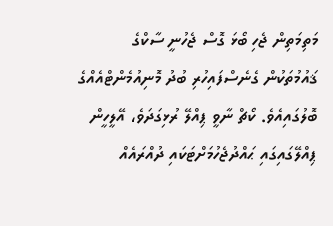މަތިމަތިން ޖެހި ބޯޅަ ގޮސް ޖެހުނީ ސާކްގެ ޤައުމުތަކުން ގެނެސްފައިހުރި ބުދު މޮނިއުމެންޓްއެއްގެ ބޮލުގައިއެވެ. ކޯޗް ނާވީ ޕިއްލޭ ރުޅިގަދަވެ، އޭލީހީން ޕިއްލޭގައިގައި ޙައްދުޖެހުމަށްޓަކައި ދުއްރައެއް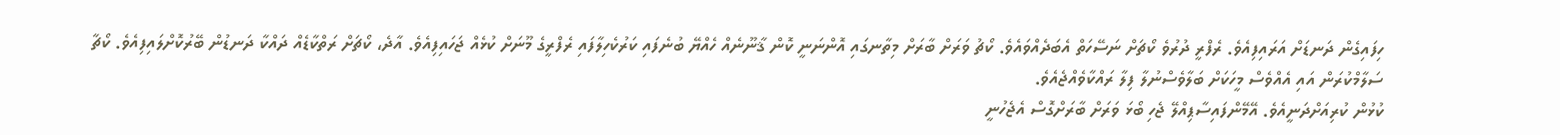ހިފައިގެން ދަނޑަށް އަރައިފިއެވެ. ރެފްރީ ދުރުވެ ކޯޗަށް ނަސޭހަތް އެބަދެއްވައެވެ. ކޯޗު ވަރަށް ބާރަށް މިތާނގައި އޮންނަނީ ކޮން ޤާނޫނެއް ހެއްޔޭ ބުނެފައި ކަރުކެހިލާފައި ރެފްރީގެ މޫނަށް ކުޅެއް ޖަހައިފިއެވެ. އާދެ، ކޯޗަށް ރަތްކާޑެއް ދައްކާ ދަނޑުން ބޭރުކޮށްލައިފިއެވެ. ކޯޗާ ސަލާމްކުރަން އައި އެއްވެސް މީހަކަށް ބަލާވެސްނުލާ ފިލާ ރައްކާވެއްޖެއެވެ.
ކުޅުން ކުރިއަށްދަނީއެވެ. އޭމޭންފައިސާޕިއްލޭ ޖެހި ބޯޅަ ވަރަށް ބާރަށްގޮސް އެޖެހުނީ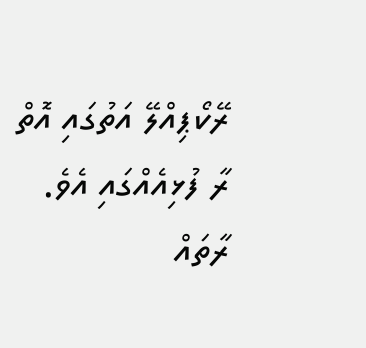ރޭކޯޕިއްލޭ އަތުގައި އޮތް ރާ ފުޅިއެއްގައި އެވެ. ރާތައް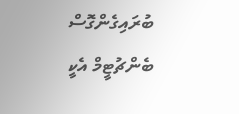ބުރައިގެންގޮސް ބެންޗުޓީމް އެކީ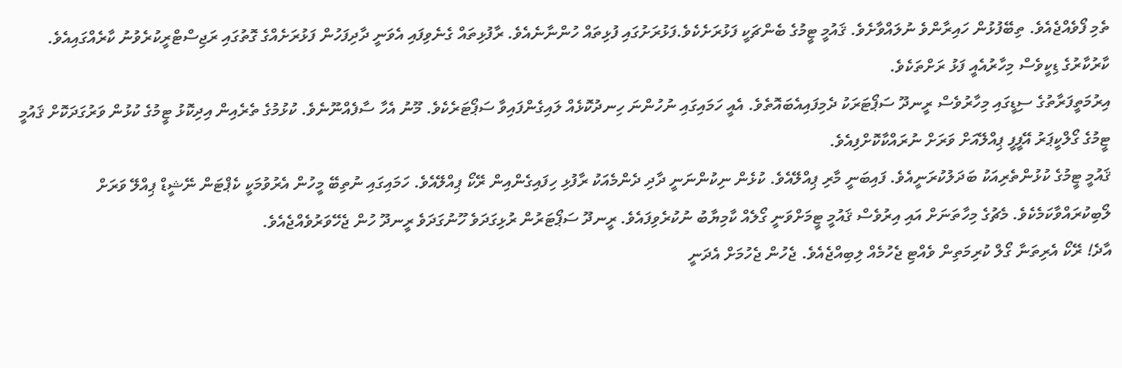ތެމި ފޯވެއްޖެއެވެ. ތިބޭފުޅުން ހައިރާންވެ ނުލައްވާށެވެ. ޤައުމީ ޓީމުގެ ބެންޗަކީ ފަޅުރަށެކެވެ.ފަޅުރަށުގައި ފުޅިތައް ހުންނާނެއެވެ. ރާފުޅިތައް ގެނެވިފައި އެވަނީ ދާދިފަހުން ފަޅުރަށެއްގެ ގޮތުގައި ރަޖިސްޓްރީކުރެވުނު ކާރެއްގައިއެވެ. ކާރުކާރުގެ ޑިކީވެސް މިހާރުއެއީ ފަޅު ރަށްތަކެވެ.
އިރުމަތީފަރާތުގެ ސިޑީގައި މިހާރުވެސް ރީނދޫ ސަޕޯޓަރަކު ދެމިފައިއެބައޮތެވެ. އެއީ ހަމައިގައި ނުހުންނަ ހިނދުކޮޅެއް ލައިގެންފައިވާ ސަޕޯޓަރެކެވެ. މޫނު އެހާ ސާފެއްނޫނެވެ. ކުޅުމުގެ ތެރެއިން އިދިކޮޅު ޓީމުގެ ކުޅުން ވަރުގަދަކޮށް ޤައުމީ ޓީމުގެ ގޯލްކީޕަރު އޭފީފީ ޕިއްލޭއަށް ވަރަށް ނުރައްކާކޮށްފިއެވެ.
ޤައުމީ ޓީމުގެ ކުޅުންތެރިއަކު ބަދަލުކުރަނީއެވެ. ފައިބަނީ މާރި ޕިއްލޭއެވެ. ކުޅެން ނިކުންނަނީ ދާދި ދެންމެއަކު ރާފުޅި ހިފައިގެންއިން ރޭކޯ ޕިއްލޭއެވެ. ހަމައިގައި ނުތިބޭ މީހުން އެރުވުމަކީ ކެޕްޓަން ނޭޝީޑް ޕިއްލޭ ވަރަށް ލޯބިކުރައްވާކަމެކެވެ. މެޗުގެ މިހާތަނަށް އައި އިރުވެސް ޤައުމީ ޓީމަށްވަނީ ގޯލެއް ކާމިޔާބު ނުކުރެވިފައެވެ. ރީނދޫ ސަޕޯޓަރުން ރުޅިގަދަވެ ހޫނުގަދަވެ ރީނދޫ ހުން ޖެހޭވަރުވެއްޖެއެވެ.
އާދެ! ރޭކޯ އެރިތަނާ ގޯލް ކުރިމަތިން ވެއްޓި ޖެހުމެއް ލިބިއްޖެއެވެ. ޖެހުން ޖެހުމަށް އެދަނީ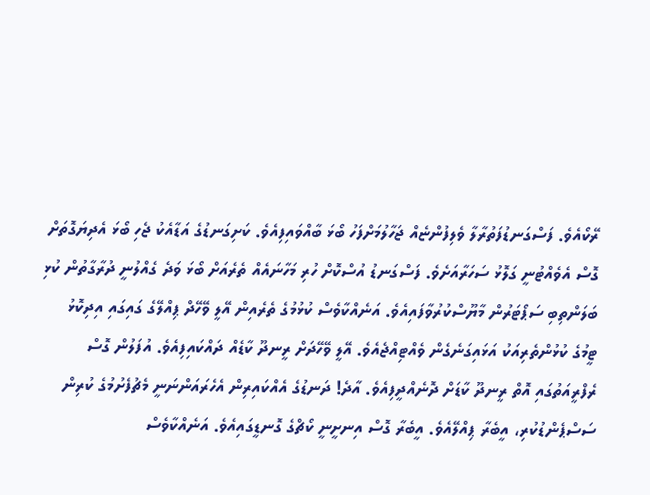ރޭކޯއެވެ. ފަސްގަނޑުފަތުރާލާ ވެލިފުންޏެއް ޖަހާލުމަށްފަހު ބޯޅަ ބާއްވައިފިއެވެ. ކަށިގަނޑުގެ އަޑާއެކު ޖެހި ބޯޅަ އެދިޔަގޮތަށް ގޮސް އެވެއްޓުނީ ގަލޮޅު ސަހަރާއަށެވެ. ފަސްގަނޑު އުސްކޮށް ހުރި މަހާނައެއް ތެރެއަށް ބޯޅަ ވަދެ ގެއްލުނީ ދުރާގާތުން ކުޅި ބަލަންތިބި ސަޕޯޓަރުން މާޔޫސްކުރުވާފައިއެވެ. އަނެއްކާވެސް ކުޅުމުގެ ތެރެއިން އޭލީ ވޭހޭދް ޕިއްލޭގެ ގައިގައި އިދިކޮޅު ޓީމުގެ ކުޅުންތެރިއަކު އަޅައިގަނެގެން ވެއްޓިއްޖެއެވެ. އޭލީ ވޭހޭދަށް ރީނދޫ ކާޑެއް ދައްކައިފިއެވެ. އުފަލުން ގޮސް ރެފްރީއަތުގައި އޮތް ރީނދޫ ކާޑަށް ދޮނެއްދީފިއެވެ. އާދެ! ދަނޑުގެ އެއްކައިރިން އެހެރައަންނަނީ މެޗުފެށުމުގެ ކުރިން ސަސްޕެންޑުކުރި، އީބެރާ ޕިއްލޭއެވެ. އީބެރާ ގޮސް އިނށީނީ ކޯޗްގެ ގޮނޑީގައިއެވެ. އަނެއްކާވެސް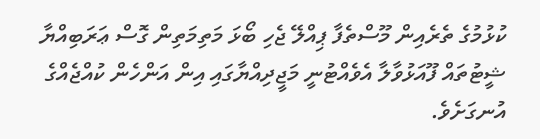ކުޅުމުގެ ތެރެއިން މޫސްތެފާ ޕިއްލޭ ޖެހި ބޯޅަ މަތިމަތިން ގޮސް ޢަރަބިއްޔާ ޝީޓުތައް ފޫއަޅުވާލާ އެވެއްޓުނީ މަޖީދިއްޔާގައި އިން އަންހެން ކުއްޖެއްގެ އުނގަށެވެ.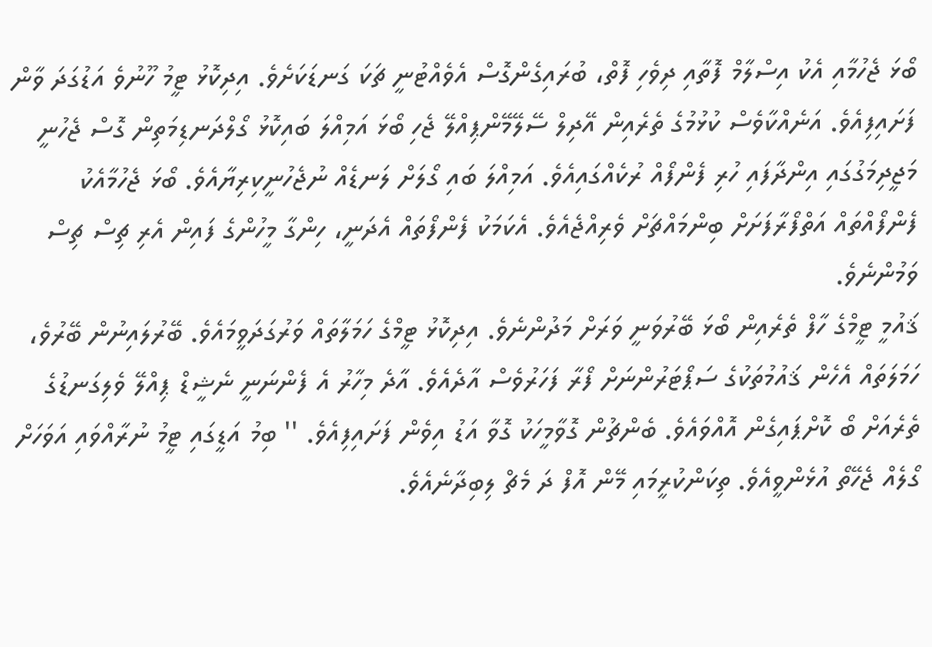ބޯޅަ ޖެހުމާއި އެކު އިސްލާމް ފޮތާއި ދިވެހި ފޮތް، ބުރައިގެންގޮސް އެވެއްޓުނީ ޗަކަ ގަނޑަކަށެވެ. އިދިކޮޅު ޓީމު ހޫނުވެ އަޑުގަދަ ވާން ފަށައިފިއެވެ. އަނެއްކާވެސް ކުޅުމުގެ ތެރެއިން އޭދިލް ސޭލޭމޭންޕިއްލޭ ޖެހި ބޯޅަ އަމިއްލަ ބައިކޮޅު ގޯލްދަނޑިމަތިން ގޮސް ޖެހުނީ މަޖީދިމަގުގައި އިންދާފައި ހުރި ފެންފޯއް ރުކެއްގައިއެވެ. އަމިއްލަ ބައި ގޯލަށް ލަނޑެއް ނުޖެހުނީކިރިޔާއެވެ. ބޯޅަ ޖެހުމާއެކު ފެންފޯއްތައް އަތްފޯރާފަށަށް ބިންމައްޗަށް ވެރިއްޖެއެވެ. އެކަމަކު ފެންފޯތައް އެދަނީ، ހިންގާ މީހުންގެ ފައިން އެރި ޗިސް ޗިސް ވަމުންނެވެ.
ޤައުމީ ޓީމްގެ ހާފް ތެރެއިން ބޯޅަ ބޭރުވަނީ ވަރަށް މަދުންނެވެ. އިދިކޮޅު ޓީމްގެ ހަމަލާތައް ވަރުގަދަވީމައެވެ. ބޭރުލައިނުން ބޭރުވެ، ހަމަލަތައް އެހެން ޤައުމުތަކުގެ ސަޕޯޓަރުންނަށް ފޯރާ ފަހަރުވެސް އާދެއެވެ. އާދެ މިހާރު އެ ފެންނަނީ ނެޝީޑް ޕިއްލޭ ވެލިގަނޑުގެ ތެރެއަށް ބޯ ކޮށްޕައިގެން އޮއްވައެވެ. ބެންޗުން ގޮވާމީހަކު ގޮވާ އަޑު އިވެން ފަށައިފިއެވެ. '' ބިމު އަޑީގައި ޓީމު ނުރާއްވައި އަވަހަށް ގޯލެއް ޖެހޭތޯ އުޅެންވީއެވެ. ތިކަންކުރީމައި މޭން އޮފް ދަ މެޗް ލިބިދާނެއެވެ.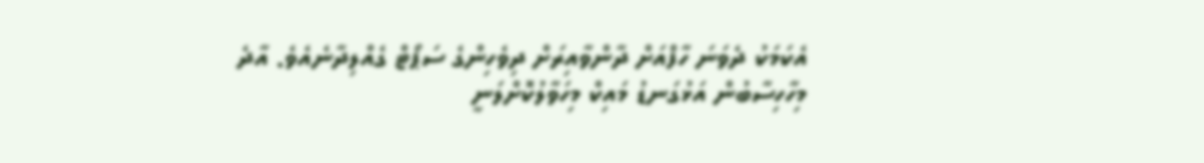އެކަމަކު ދެވަނަ ހާފްއަށް ދާންވާއިރަށް ދިވެހިންގެ ސަޕޯޓް ގެއްލިދާނެއެވެ. އާދެ މިހާހިސާބުން އަޅުގަނޑު މައިކް މިހަވާލުކޮށްލަނީ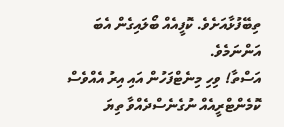ތިބޭފުޅާއަށެވެ. ކޮފީއެއް ބޯލައިގެން އެބަ އަންނަމެވެ.
އަސްތާ! ވިހި މިނެޓްފަހުން އައި އިރު އެއްވެސް ކޮމެންޓްރީއެއް ނުގެނެސްދެއްވާ ތިޔަ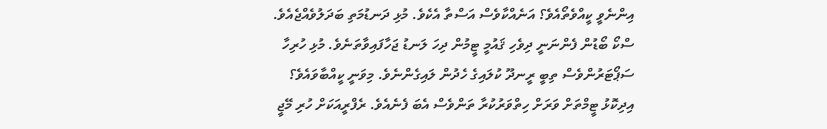އިންނެވީ ކީއްވެތޯއެވެ؟ އަނެއްކާވެސް އަސްތާ އެކެވެ. މުޅި ދަނޑުމަތި ބަދަލުވެއްޖެއެވެ. ސްކޯ ބޯޑުން ފެންނަނީ ދިވެހި ޤައުމީ ޓީމުން ދިހަ ލަނޑު ޖަހާފައިވާތަނެވެ. މުޅި ހުރިހާ ސަޕޯޓަރުންވެސް ތިބީ ރީނދޫ ކުލައިގެ ހެދުން ލައިގެންނެވެ. މިވަނީ ކީއްބާވައެވެ؟ އިދިކޮޅު ޓީމްތަށް ވަރަށް ހިތްވަރުކުރާ ތަންވެސް އެބަ ފެނެއެވެ. ރެފްރީއަކަށް ހުރި މޭޖީ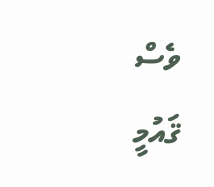ވެސް ޤައުމީ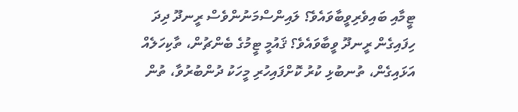ޓީމާއި ބައިވެރިވީބާވައެވެ؟ ލައިންސްމަނުންވެސް ރީނދޫ ދިދަ ހިފައިގެން ރީނދޫ ވީބާވައެވެ؟ ޤައުމީ ޓީމުގެ ބެންޗުން، ތާކިހަލެއް އަޅައިގެން، ތުނބުޅި ކުރު ކޮށްފައިހުރި މީހަކު ދުންބުރުވާ، ތުން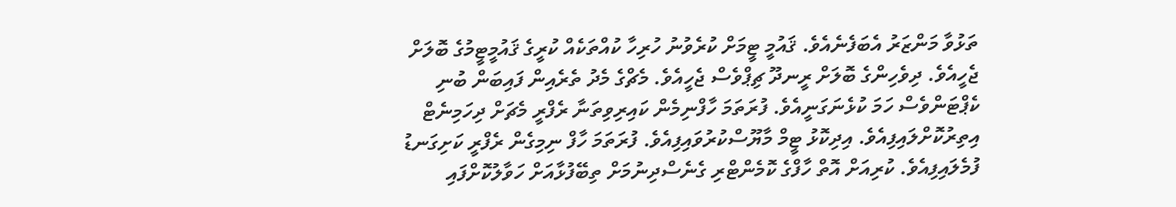ތަޅުވާ މަންޒަރު އެބަފެނެއެވެ. ޤައުމީ ޓީމަށް ކުރެވުނު ހުރިހާ ކުއްތަކެއް ކުރީގެ ޤައުމީޓީމުގެ ބޮލަށް ޖެހީއެވެ. ދިވެހިންގެ ބޮލަށް ރީނދޫ ޗިޕްވެސް ޖެހީއެވެ. މެޗްގެ މެދު ތެރެއިން ފައިބަން ބުނި ކެޕްޓަންވެސް ހަމަ ކުޅެނަގަނީއެވެ. ފުރަތަމަ ހާފްނިމެން ކައިރިވިތަނާ ރެފްރީ މެޗަށް ދިހަމިނެޓް އިތިރުކޮށްލައިފިއެވެ. އިދިކޮޅު ޓީމް މާޔޫސްކުރުވައިފިއެވެ. ފުރަތަމަ ހާފް ނިމިގެން ރެފްރީ ކަށިގަނޑު ފުމެލައިފިއެވެ. ކުރިއަށް އޮތް ހާފްގެ ކޮމެންޓްރި ގެނެސްދިނުމަށް ތިބޭފުޅާއަށް ހަވާލުކޮށްފައި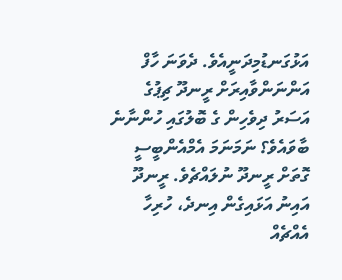އަޅުގަނޑުމިދަނީއެވެ. ދެވަނަ ހާފް އަންނަންވާއިރަށް ރީނދޫ ޗިޕުގެ އަސަރު ދިވެހިން ގެ ބޮލުގައި ހުންނާނެ ބާވައެވެ؟ ނަމަނަމަ އެމްއެންބީސީ ގޮތަށް ރީނދޫ ނުލައްޗެވެ. ރީނދޫ އައިނު އަޅައިގެން އިނދެ، ހުރިހާ އެއްޗެއް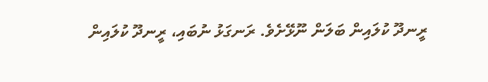ރީނދޫ ކުލައިން ބަލަން ނޫޅޭށެވެ. ރަނގަޅު ނުބައި، ރީނދޫ ކުލައިން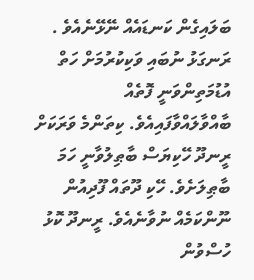ބަލައިގެން ކަނޑައެއް ނޭޅޭނެއެވެ . ރަނގަޅު ނުބައި ވަކިކުރުމަށް ހަތް އުޑުމަތިންވަނީ ފޮތެއް ބާއްވާލައްވާފައިއެވެ. ކިތަންމެ ވަރަކަށް ރީނދޫ ހޭކިޔަސް ބާޠިލުވާނީ ހަމަ ބާޠިލަށެވެ. ހޭކި ދޫތައް ފޫދިއުން ނޫންކަމެއް ނުވާނެއެވެ. ރީނދޫ ކޮޅު ހުސްވުން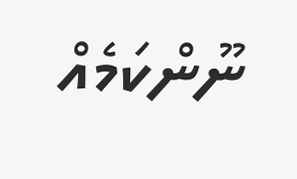ނޫންކަމެއް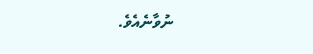ނުވާނެއެވެ.